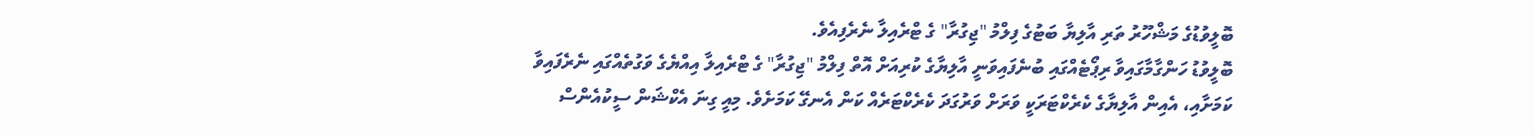ބޮލީވުޑުގެ މަޝްހޫރު ތަރި އާލިޔާ ބަޓުގެ ފިލްމު "ޖިގުރާ" ގެ ޓްރެއިލާ ނެރެފިއެވެ.
ބޮލީވުޑު ހަންގާމާގައިވާ ރިޕޯޓެއްގައި ބުނެފައިވަނީ އާލިޔާގެ ކުރިއަށް އޮތް ފިލްމު "ޖިގުރާ" ގެ ޓްރެއިލާ އިއްޔެގެ ވަގުތެއްގައި ނެރެފައިވާ ކަމަށާއި، އެއިން އާލިޔާގެ ކެރެކްޓަރަކީ ވަރަށް ވަރުގަދަ ކެރެކްޓަރެއް ކަން އެނގޭ ކަމަށެވެ. މިއީ ގިނަ އެކްޝަން ސީކުއެންސް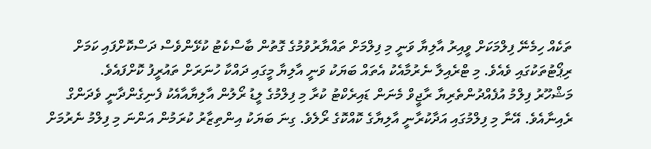ތަކެއް ހިމެނޭ ފިލްމަކަށް ވީއިރު އާލިޔާ ވަނީ މި ފިލްމަށް ތައްޔާރުވުމުގެ ގޮތުން ބާސްކެޓު ކުޅޭންވެސް ދަސްކޮށްފައި ކަމަށް ރިޕޯޓުތަކުގައި ވެއެވެ. މި ޓްރެއިލާ ނެރުމާއެކު އެތައް ބަޔަކު ވަނީ އާލިޔާ މީގައި ދައްކާ ހުނަރަށް ތައުރީފު ކޮށްފައެވެ.
މަޝްހޫރު ފިލްމު އުފެއްދުންތެރިޔާ ރާޖީވް މެނަން ޑައިރެކްޓު ކުރާ މި ފިލްމުގެ ލީޑު ރޯލުން އާލިޔާއާއެކު ފެނިގެންދާނީ ވެދަންގް ރެއިނާއެވެ. އޭނާ މި ފިލްމުގައި އަދާކުރާނީ އާލިޔާގެ ކޮއްކޮގެ ރޯލެވެ. ގިނަ ބަޔަކު އިންތިޒާރު ކުރަމުން އަންނަ މި ފިލްމު ނެރުމަށް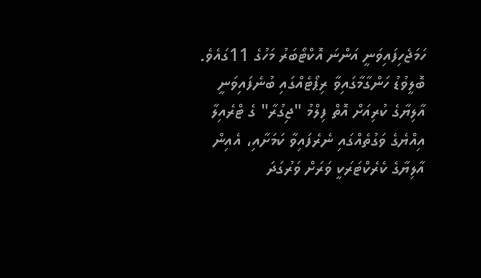ހަމަޖެހިފައިވަނީ އަންނަ އޮކްޓޯބަރު މަހުގެ 11ގައެވެ.
ބޮލީވުޑު ހަންގާމާގައިވާ ރިޕޯޓެއްގައި ބުނެފައިވަނީ އާލިޔާގެ ކުރިއަށް އޮތް ފިލްމު "ޖިގުރާ" ގެ ޓްރެއިލާ އިއްޔެގެ ވަގުތެއްގައި ނެރެފައިވާ ކަމަށާއި، އެއިން އާލިޔާގެ ކެރެކްޓަރަކީ ވަރަށް ވަރުގަދަ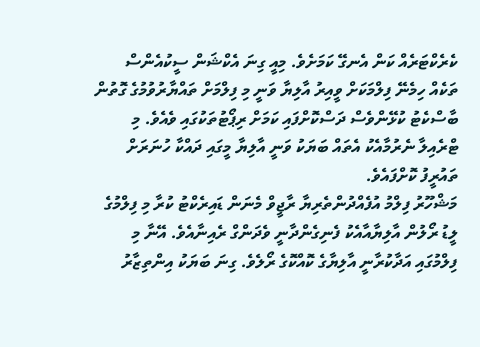ކެރެކްޓަރެއް ކަން އެނގޭ ކަމަށެވެ. މިއީ ގިނަ އެކްޝަން ސީކުއެންސް ތަކެއް ހިމެނޭ ފިލްމަކަށް ވީއިރު އާލިޔާ ވަނީ މި ފިލްމަށް ތައްޔާރުވުމުގެ ގޮތުން ބާސްކެޓު ކުޅޭންވެސް ދަސްކޮށްފައި ކަމަށް ރިޕޯޓުތަކުގައި ވެއެވެ. މި ޓްރެއިލާ ނެރުމާއެކު އެތައް ބަޔަކު ވަނީ އާލިޔާ މީގައި ދައްކާ ހުނަރަށް ތައުރީފު ކޮށްފައެވެ.
މަޝްހޫރު ފިލްމު އުފެއްދުންތެރިޔާ ރާޖީވް މެނަން ޑައިރެކްޓު ކުރާ މި ފިލްމުގެ ލީޑު ރޯލުން އާލިޔާއާއެކު ފެނިގެންދާނީ ވެދަންގް ރެއިނާއެވެ. އޭނާ މި ފިލްމުގައި އަދާކުރާނީ އާލިޔާގެ ކޮއްކޮގެ ރޯލެވެ. ގިނަ ބަޔަކު އިންތިޒާރު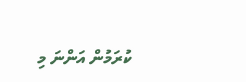ކުރަމުން އަންނަ މި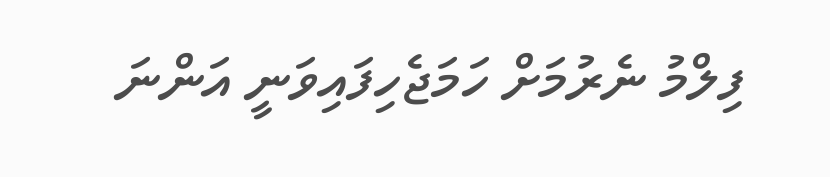ފިލްމު ނެރުމަށް ހަމަޖެހިފައިވަނީ އަންނަ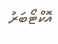އޮކްޓޯބަރު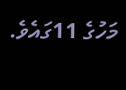މަހުގެ 11ގައެވެ.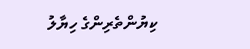ކިޔުންތެރިންގެ ހިޔާލު